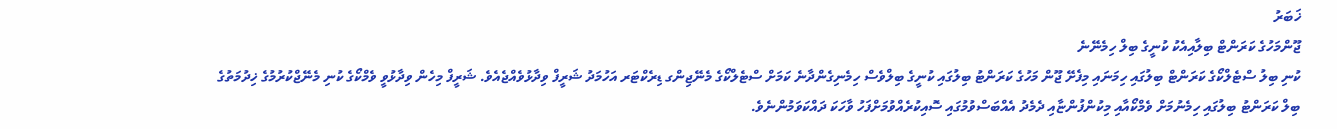ޚަބަރު
ޖޫންމަހުގެ ކަރަންޓް ބިލާއިއެކު ކުނީގެ ބިލް ހިމެނޭނެ
ކުނި ބިލު ސްޓެލްކޯގެ ކަރަންޓް ބިލުގައި ހިމަނައި މިފެށޭ ޖޫން މަހުގެ ކަރަންޓު ބިލުގައި ކުނީގެ ބިލްވެސް ހިމެނިގެންދާނެ ކަމަށް ސްޓެލްކޯގެ މެނޭޖިންގ ޑިރެކްޓަރ އަހުމަދު ޝަރީފް ވިދާޅުވެއްޖެއެވެ. ޝަރީފް މިހެން ވިދާޅުވީ ވެމްކޯގެ ކުނި މެނޭޖްކުރުމުގެ ޚިދުމަތުގެ ބިލް ކަރަންޓު ބިލުގައި ހިމެނުމަށް ވެމްކޯއާއި މިކުންފުންޏާއި ދެމެދު އެއްބަސްވުމުގައި ސޮއިކުރެއްވުމަށްފަހު ވާހަކަ ދައްކަވަމުންނެވެ.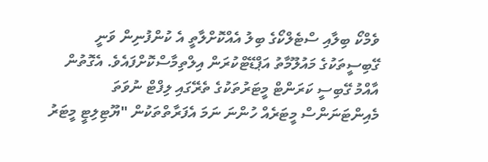ވެމްކޯ ބިލާއި ސްޓެލްކޯގެ ބިލު އެއްކޮށްލާތީ އެ ކުންފުނިން ވަނީ ގޭބިސީތަކުގެ މައުލޫމާތު އަޕްޑޭޓްކުރަން އިލްތިމާސްކޮށްފައެވެ. އެގޮތުން އާއްމު ގޭބިސީ ކަރަންޓް މީޓަރުތަކުގެ ތެރޭގައި ލިފްޓް ނުވަތަ މެއިންޓަނަންސް މީޓަރެއް ހުންނަ ނަމަ އެފަރާތްތަކުން "ޔޫޓިލިޓީ މީޓަރު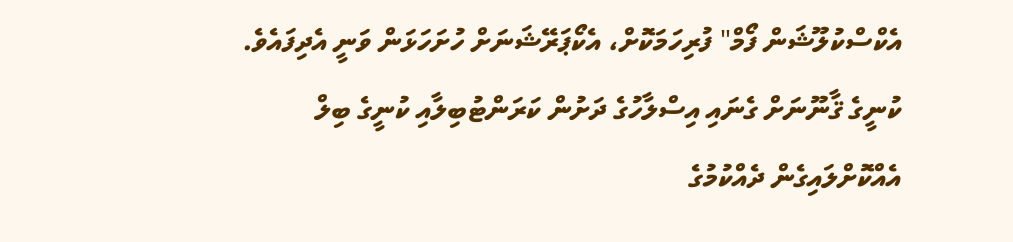އެކްސްކުލޫޝަން ފޯމް" ފުރިހަމަކޮށް، އެކޯޕަރޭޝަނަށް ހުށަހަޅަން ވަނީ އެދިފައެވެ.
ކުނީގެ ޤާނޫނަށް ގެނައި އިސްލާހުގެ ދަށުން ކަރަންޓުބިލާއި ކުނީގެ ބިލް އެއްކޮށްލައިގެން ދެއްކުމުގެ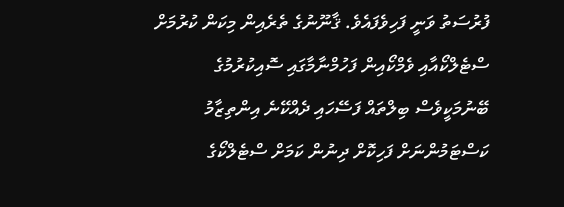ފުރުސަތު ވަނީ ފަހިވެފައެވެ. ޤާނޫނުގެ ތެރެއިން މިކަން ކުރުމަށް ސްޓެލްކޯއާއި ވެމްކޯއިން ފަހުމްނާމާގައި ސޮއިކުރުމުގެ ބޭނުމަކީވެސް ބިލްތައް ފަސޭހައި ދެއްކޭނެ އިންތިޒާމު ކަސްޓަމުންނަށް ފަހިކޮށް ދިނުން ކަމަށް ސްޓެލްކޯގެ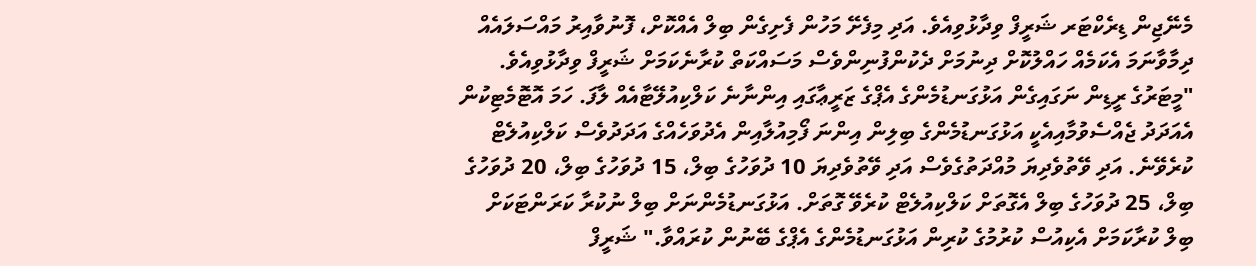މެނޭޖިން ޑިރެކްޓަރ ޝަރީފް ވިދާޅުވިއެވެ. އަދި މިފެށޭ މަހުން ފެށިގެން ބިލް އެއްކޮށް، ފޮނުވާއިރު މައްސަލައެއް ދިމާވާނަމަ އެކަމެއް ހައްލުކޮށް ދިނުމަށް ދެކުންފުނިންވެސް މަސައްކަތް ކުރާނެކަމަށް ޝަރީފް ވިދާޅުވިއެވެ.
"މީޓަރުގެ ރީޑިން ނަގައިގެން އަޅުގަނޑުމެންގެ އެޕްގެ ޒަރީޢާގައި އިންނާނެ ކަލްކިއުލޭޓާއެއް ލާފަ. ހަމަ އޮޓޮމެޓިކުން އެއަދަދު ޖެއްސެވުމާއިއެކީ އަޅުގަނޑުމެންގެ ބިލިން އިންނަ ފޯމިއުލާއިން އެދުވަހެއްގެ އަދަދުވެސް ކަލްކިއުލެޓް ކުރެވޭނެ. އަދި ވޭތުވެދިޔަ މުއްދަތުގެވެސް އަދި ވޭތުވެދިޔަ 10 ދުވަހުގެ ބިލް، 15 ދުވަހުގެ ބިލް، 20 ދުވަހުގެ ބިލް، 25 ދުވަހުގެ ބިލް އެގޮތަށް ކަލްކިއުލެޓް ކުރެވޭ ގޮތަށް. އަޅުގަނޑުމެންނަށް ބިލް ނުކުރާ ކަރަންޓަކަށް ބިލް ކުރާކަމަށް އެކިއުސް ކުރުމުގެ ކުރިން އަޅުގަނޑުމެންގެ އެޕްގެ ބޭނުން ކުރައްވާ." ޝަރީފް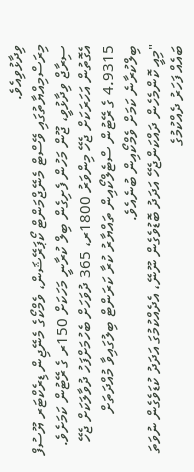ވިދާޅުވިއެވެ.
މިރަސްމިއްޔާތުގައި ވޭސްޓް މެނޭޖްމަންޓް ކޯޕަރޭޝަން، ވެމްކޯގެ މެނޭޖިން ޑިރެކްޓަރ ޔޫސުފް ސިރާޖް ވިދާޅުވީ، ޖޫން މަހުން ފެށިގެން ބިލް ކުރާނީ މަހަކަށް 150ރ ގެ ރޭޓުން ކަމަށެވެ. އެގޮތުން އަހަރަކަށް ޖެހޭ މިންވަރު 1800ރ، 365 ދުވަހަށް ބެހުމަށްފަހު ދުވާލަކަށް ޖެހޭ 4.9315 ގެ ރޭޓުން ސްޓެލްކޯއިން ތައްޔާރު ކުރާ ކަރަންޓް ބިލުގައިވާ މުއްދަތަށް ބިލްކުރާނެ ކަމަށް ވެމްކޯއިން ބުނެއެވެ.
"މިއީ ކޮންމެހެން ދައްކަންޖެހޭ އަދަދު ބޮޑުވެގެން ނޫނޭ، އެދެއްކުމުގަ އަދަދު ކުޑަވެގެން ނުވަތަ ބައެއް ފަހަރު ދެއްކުމުގެ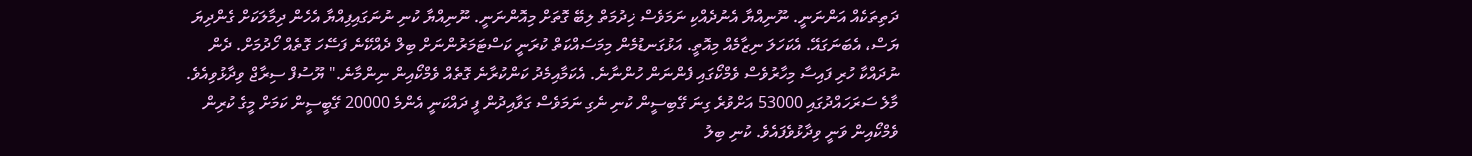ދަތިތަކެއް އަންނަނީ. ނޫނިއްޔާ އެނުދެއްކި ނަމަވެސް ޚިދުމަތް ލިބޭ ގޮތަށް މިއޮންނަނީ. ނޫނިއްޔާ ކުނި ނުނަގައިފިއްޔާ އެހެން ދިމާލަކަށް ގެންދިޔަ ޔަސް، އެބަނަގައޭ. އެކަހަލަ ނިޒާމެއް މިއޮތީ. އަޅުގަނޑުމެން މިމަސައްކަތް ކުރަނީ ކަސްޓަމަރުންނަށް ބިލް ދެއްކޭނެ ފަސޭހަ ގޮތެއް ހޯދުމަށް. ދެން ނުދައްކާ ހުރި ފައިސާ މިހާރުވެސް ވެމްކޯގައި ފެންނަން ހުންނާނެ. އެކަމާއިމެދު ކަންކުރާނެ ގޮތެއް ވެމްކޯއިން ނިންމާނެ." ޔޫސުފް ސިރާޖް ވިދާޅުވިއެވެ.
މާލެ ސަރަހައްދުގައި 53000 އަށްވުރެ ގިނަ ގޭބިސީން ކުނި ނެގި ނަމަވެސް ގަވާއިދުން ފީ ދައްކަނީ އެންމެ 20000 ގޭބީސީން ކަމަށް މީގެ ކުރިން ވެމްކޯއިން ވަނީ ވިދާޅުވެފައެވެ. ކުނި ބިލު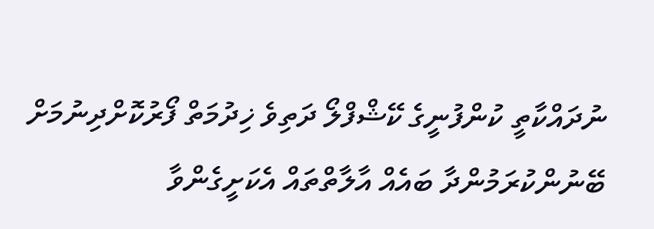ނުދައްކާތީ ކުންފުނީގެ ކޭޝްފްލޯ ދަތިވެ ޚިދުމަތް ފޯރުކޮށްދިނުމަށް ބޭނުންކުރަމުންދާ ބައެއް އާލާތްތައް އެކަށީގެންވާ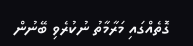ގޮތެއްގައި މަރާމާތު ނުކުރެވި ބޭނުން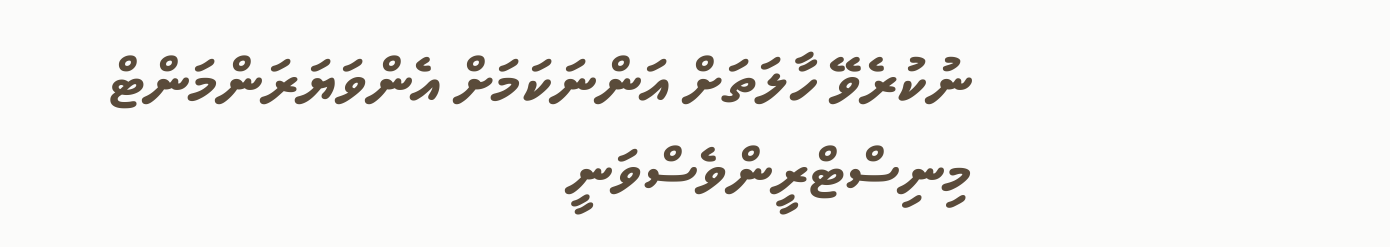ނުކުރެވޭ ހާލަތަށް އަންނަކަމަށް އެންވަޔަރަންމަންޓް މިނިސްޓްރީންވެސްވަނީ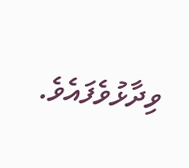ވިދާޅުވެފައެވެ.